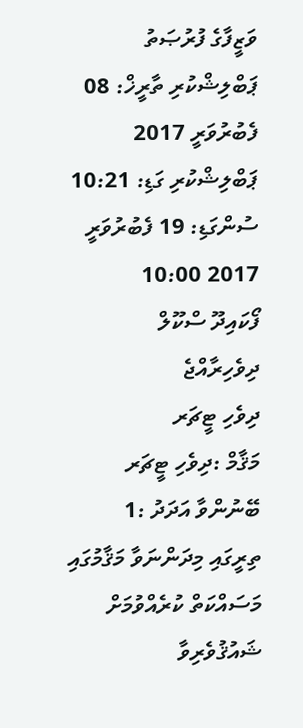ވަޒީފާގެ ފުރުޞަތު
ޕަބްލިޝްކުރި ތާރީޚް: 08 ފެބުރުވަރީ 2017
ޕަބްލިޝްކުރި ގަޑި: 10:21
ސުންގަޑި: 19 ފެބުރުވަރީ 2017 10:00
ފޯކައިދޫ ސްކޫލް
ދިވެހިރާއްޖެ
ދިވެހި ޓީޗަރ
މަޤާމް :ދިވެހި ޓީޗަރ
ބޭނުންވާ އަދަދު :1
ތިރީގައި މިދަންނަވާ މަޤާމުގައި މަސައްކަތް ކުރެއްވުމަށް ޝައުޤުވެރިވާ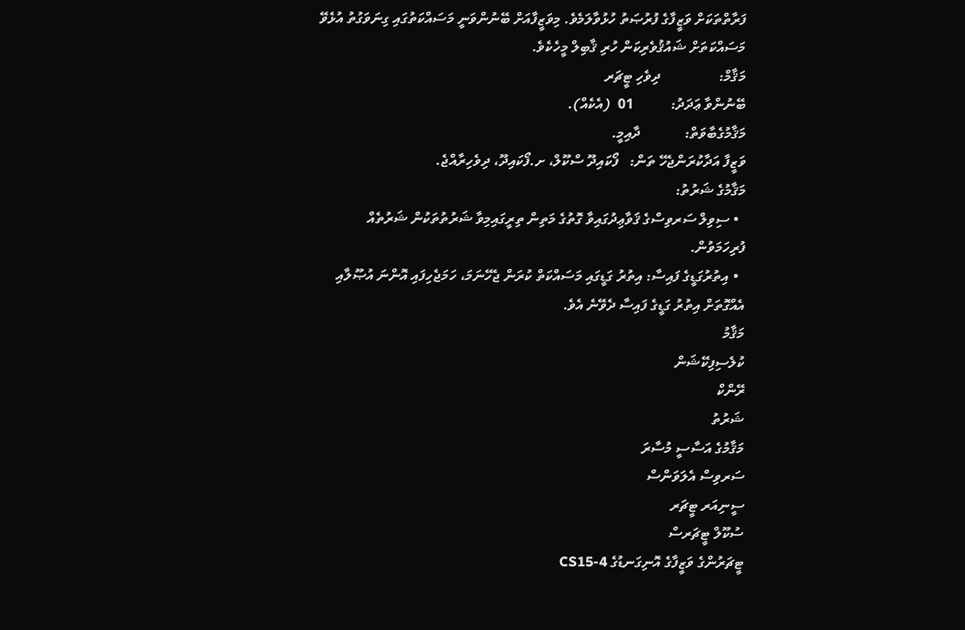ފަރާތްތަކަށް ވަޒީފާގެ ފުރުޞަތު ހުޅުވާލަމެވެ. މިވަޒީފާއަށް ބޭނުންވަނީ މަސައްކަތުގައި ގިނަވަގުތު އުޅެވޭ މަސައްކަތަށް ޝައުޤުވެރިކަން ހުރި ޤާބިލް މީހެކެވެ.
މަޤާމް:                ދިވެހި ޓީޗަރ
ބޭނުންވާ ޢަދަދު:          01  (އެކެއް).
މަޤާމުގެބާވަތް:            ދާއިމީ.
ވަޒީފާ އަދާކުރަންޖެހޭ ތަން:   ފޯކައިދޫ ސްކޫލް، ށ.ފޯކައިދޫ، ދިވެހިރާއްޖެ.
މަޤާމުގެ ޝަރުތު:
  • ސިވިލް ސަރވިސްގެ ޤަވާޢިދުގައިވާ ގޮތުގެ މަތިން ތިރީގައިމިވާ ޝަރުތުތަކުން ޝަރުތެއް ފުރިހަމަވުން.
  • އިތުރުގަޑީގެ ފައިސާ: އިތުރު ގަޑީގައި މަސައްކަތް ކުރަން ޖެހޭނަމަ، ހަމަޖެހިފައި އޮންނަ އުޞޫލާއި އެއްގޮތަށް އިތުރު ގަޑީގެ ފައިސާ ދެވޭނެ އެވެ.
މަޤާމު
ކުލެސިފިކޭޝަން
ރޭންކް
ޝަރުތު
މަޤާމުގެ އަސާސީ މުސާރަ
ސަރވިސް އެލަވަންސް
ސީނިއަރ ޓީޗަރ
ސުކޫލް ޓީޗަރސް
ޓީޗަރުންގެ ވަޒީފާގެ އޮނިގަނޑުގެ CS15-4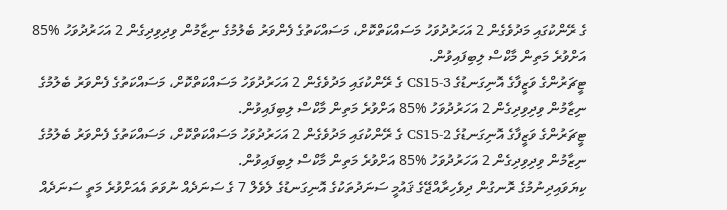ގެ ރޭންކުގައި މަދުވެގެން 2 އަހަރުދުވަހު މަސައްކަތްކޮށް، މަސައްކަތުގެ ފެންވަރު ބެލުމުގެ ނިޒާމުން ވިދިވިދިގެން 2 އަހަރުދުވަހު %85 އަށްވުރެ މަތިން މާކްސް ލިބިފައިވުން.
ޓީޗަރުންގެ ވަޒީފާގެ އޮނިގަނޑުގެ CS15-3 ގެ ރޭންކުގައި މަދުވެގެން 2 އަހަރުދުވަހު މަސައްކަތްކޮށް، މަސައްކަތުގެ ފެންވަރު ބެލުމުގެ ނިޒާމުން ވިދިވިދިގެން 2 އަހަރުދުވަހު %85 އަށްވުރެ މަތިން މާކްސް ލިބިފައިވުން.
ޓީޗަރުންގެ ވަޒީފާގެ އޮނިގަނޑުގެ CS15-2 ގެ ރޭންކުގައި މަދުވެގެން 2 އަހަރުދުވަހު މަސައްކަތްކޮށް، މަސައްކަތުގެ ފެންވަރު ބެލުމުގެ ނިޒާމުން ވިދިވިދިގެން 2 އަހަރުދުވަހު %85 އަށްވުރެ މަތިން މާކްސް ލިބިފައިވުން.
ކިޔަވައިދިނުމުގެ ރޮނގުން ދިވެހިރާއްޖޭގެ ޤައުމީ ސަނަދުތަކުގެ އޮނިގަނޑުގެ ލެވެލް 7 ގެ ސަނަދެއް ނުވަތަ އެއަށްވުރެ މަތީ ސަނަދެއް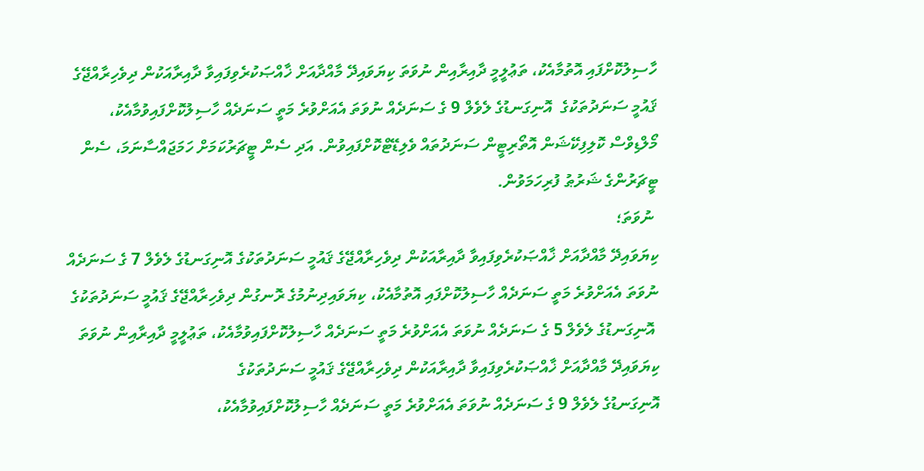ހާސިލުކޮށްފައި އޮތުމާއެކު، ތަޢުލީމީ ދާއިރާއިން ނުވަތަ ކިޔަވައިދޭ މާއްދާއަށް ޚާއްޞަކުރެވިފައިވާ ދާއިރާއަކުން ދިވެހިރާއްޖޭގެ ޤައުމީ ސަނަދުތަކުގެ  އޮނިގަނޑުގެ ލެވެލް 9 ގެ ސަނަދެއް ނުވަތަ އެއަށްވުރެ މަތީ ސަނަދެއް ހާސިލުކޮށްފައިވުމާއެކު، މޯލްޑިވްސް ކޮލިފިކޭޝަން އޮތޯރިޓީން ސަނަދުތައް ވެލިޑޭޓްކޮށްފައިވުން. އަދި ސެން ޓީޗަރުކަމަށް ހަމަޖައްސާނަމަ، ސެން ޓީޗަރުންގެ ޝަރުޠު ފުރިހަމަވުން.
 ނުވަތަ؛
ކިޔަވައިދޭ މާއްދާއަށް ޚާއްޞަކުރެވިފައިވާ ދާއިރާއަކުން ދިވެހިރާއްޖޭގެ ޤައުމީ ސަނަދުތަކުގެ އޮނިގަނޑުގެ ލެވެލް 7 ގެ ސަނަދެއް ނުވަތަ އެއަށްވުރެ މަތީ ސަނަދެއް ހާސިލުކޮށްފައި އޮތުމާއެކު، ކިޔަވައިދިނުމުގެ ރޮނގުން ދިވެހިރާއްޖޭގެ ޤައުމީ ސަނަދުތަކުގެ
 އޮނިގަނޑުގެ ލެވެލް 5 ގެ ސަނަދެއް ނުވަތަ އެއަށްވުރެ މަތީ ސަނަދެއް ހާސިލުކޮށްފައިވުމާއެކު، ތަޢުލީމީ ދާއިރާއިން ނުވަތަ ކިޔަވައިދޭ މާއްދާއަށް ޚާއްޞަކުރެވިފައިވާ ދާއިރާއަކުން ދިވެހިރާއްޖޭގެ ޤައުމީ ސަނަދުތަކުގެ
އޮނިގަނޑުގެ ލެވެލް 9 ގެ ސަނަދެއް ނުވަތަ އެއަށްވުރެ މަތީ ސަނަދެއް ހާސިލުކޮށްފައިވުމާއެކު،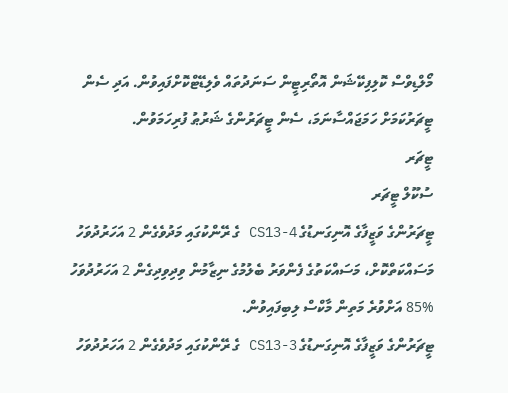މޯލްޑިވްސް ކޮލިފިކޭޝަން އޮތޯރިޓީން ސަނަދުތައް ވެލިޑޭޓްކޮށްފައިވުން. އަދި ސެން ޓީޗަރުކަމަށް ހަމަޖައްސާނަމަ، ސެން ޓީޗަރުންގެ ޝަރުޠު ފުރިހަމަވުން.
ޓީޗަރ
ސުކޫލް ޓީޗަރ
ޓީޗަރުންގެ ވަޒީފާގެ އޮނިގަނޑުގެ CS13-4 ގެ ރޭންކުގައި މަދުވެގެން 2 އަހަރުދުވަހު މަސައްކަތްކޮށް، މަސައްކަތުގެ ފެންވަރު ބެލުމުގެ ނިޒާމުން ވިދިވިދިގެން 2 އަހަރުދުވަހު %85 އަށްވުރެ މަތިން މާކްސް ލިބިފައިވުން.
ޓީޗަރުންގެ ވަޒީފާގެ އޮނިގަނޑުގެ CS13-3 ގެ ރޭންކުގައި މަދުވެގެން 2 އަހަރުދުވަހު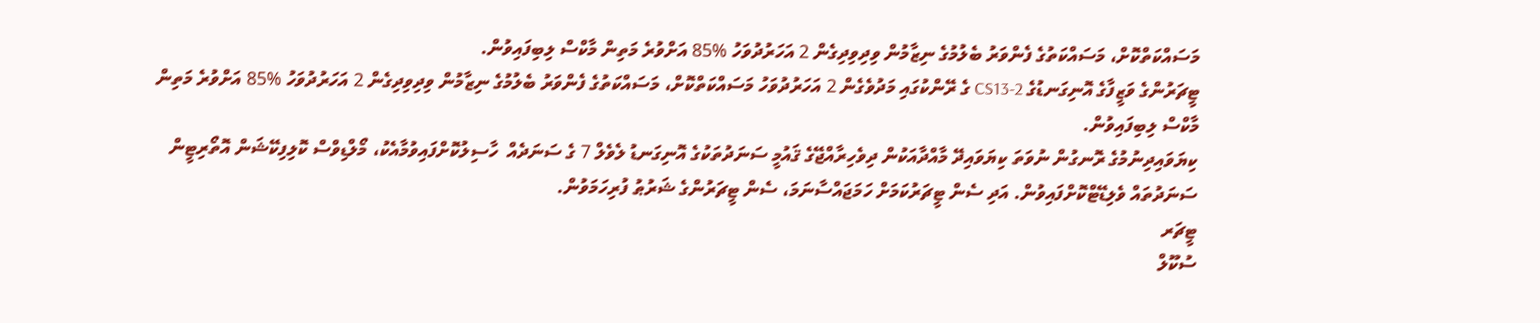މަސައްކަތްކޮށް، މަސައްކަތުގެ ފެންވަރު ބެލުމުގެ ނިޒާމުން ވިދިވިދިގެން 2 އަހަރުދުވަހު %85 އަށްވުރެ މަތިން މާކްސް ލިބިފައިވުން.
ޓީޗަރުންގެ ވަޒީފާގެ އޮނިގަނޑުގެ CS13-2 ގެ ރޭންކުގައި މަދުވެގެން 2 އަހަރުދުވަހު މަސައްކަތްކޮށް، މަސައްކަތުގެ ފެންވަރު ބެލުމުގެ ނިޒާމުން ވިދިވިދިގެން 2 އަހަރުދުވަހު %85 އަށްވުރެ މަތިން މާކްސް ލިބިފައިވުން.
ކިޔަވައިދިނުމުގެ ރޮނގުން ނުވަތަ ކިޔަވައިދޭ މާއްދާއަކުން ދިވެހިރާއްޖޭގެ ޤައުމީ ސަނަދުތަކުގެ އޮނިގަނޑު ލެވެލް 7 ގެ ސަނަދެއް  ހާސިލުކޮށްފައިވުމާއެކު، މޯލްޑިވްސް ކޮލިފިކޭޝަން އޮތޯރިޓީން ސަނަދުތައް ވެލިޑޭޓްކޮށްފައިވުން. އަދި ސެން ޓީޗަރުކަމަށް ހަމަޖައްސާނަމަ، ސެން ޓީޗަރުންގެ ޝަރުޠު ފުރިހަމަވުން.
ޓީޗަރ
ސުކޫލް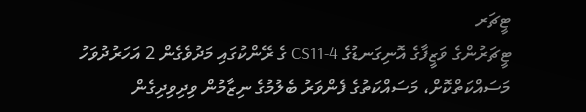ޓީޗަރ
ޓީޗަރުންގެ ވަޒީފާގެ އޮނިގަނޑުގެ CS11-4 ގެ ރޭންކުގައި މަދުވެގެން 2 އަހަރުދުވަހު މަސައްކަތްކޮށް، މަސައްކަތުގެ ފެންވަރު ބެލުމުގެ ނިޒާމުން ވިދިވިދިގެން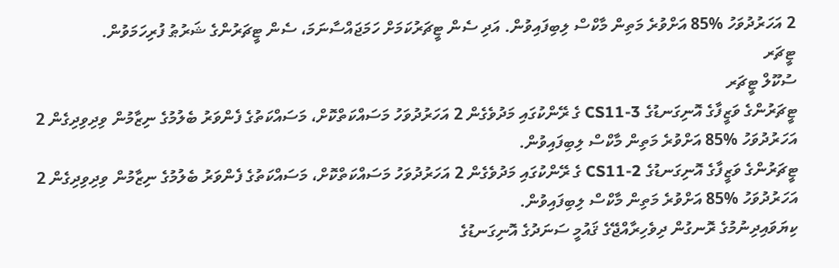2 އަހަރުދުވަހު %85 އަށްވުރެ މަތިން މާކްސް ލިބިފައިވުން. އަދި ސެން ޓީޗަރުކަމަށް ހަމަޖައްސާނަމަ، ސެން ޓީޗަރުންގެ ޝަރުޠު ފުރިހަމަވުން.
ޓީޗަރ
ސުކޫލް ޓީޗަރ
ޓީޗަރުންގެ ވަޒީފާގެ އޮނިގަނޑުގެ CS11-3 ގެ ރޭންކުގައި މަދުވެގެން 2 އަހަރުދުވަހު މަސައްކަތްކޮށް، މަސައްކަތުގެ ފެންވަރު ބެލުމުގެ ނިޒާމުން ވިދިވިދިގެން 2 އަހަރުދުވަހު %85 އަށްވުރެ މަތިން މާކްސް ލިބިފައިވުން.
ޓީޗަރުންގެ ވަޒީފާގެ އޮނިގަނޑުގެ 2-CS11 ގެ ރޭންކުގައި މަދުވެގެން 2 އަހަރުދުވަހު މަސައްކަތްކޮށް، މަސައްކަތުގެ ފެންވަރު ބެލުމުގެ ނިޒާމުން ވިދިވިދިގެން 2 އަހަރުދުވަހު %85 އަށްވުރެ މަތިން މާކްސް ލިބިފައިވުން.
ކިޔަވައިދިނުމުގެ ރޮނގުން ދިވެހިރާއްޖޭގެ ޤައުމީ ސަނަދުގެ އޮނިގަނޑުގެ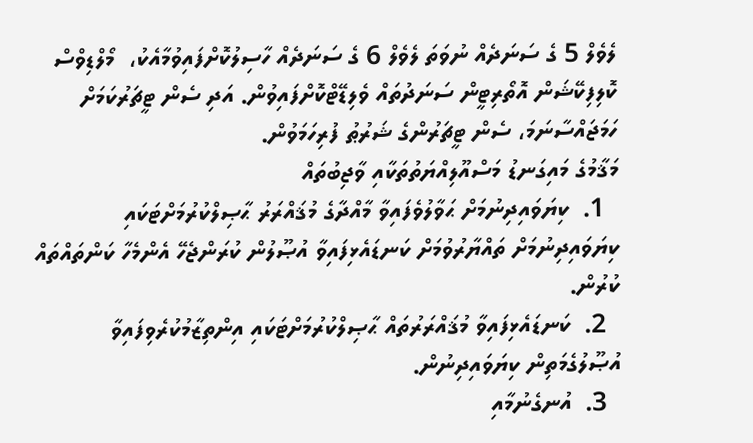ލެވެލް 5 ގެ ސަނަދެއް ނުވަތަ ލެވެލް 6 ގެ ސަނަދެއް ހާސިލުކޮށްފައިވުމާއެކު،  މޯލްޑިވްސް ކޮލިފިކޭޝަން އޮތޯރިޓީން ސަނަދުތައް ވެލިޑޭޓްކޮށްފައިވުން. އަދި ސެން ޓީޗަރުކަމަށް ހަމަޖައްސާނަމަ، ސެން ޓީޗަރުންގެ ޝަރުޠު ފުރިހަމަވުން.
މަޤާމުގެ މައިގަނޑު މަސްއޫލިއްޔަތުތަކާއި ވާޖިބުތައް
  1.  ކިޔަވައިދިނުމަށް ޙަވާލުވެފައިވާ މާއްދާގެ މުޤައްރަރު ޙާޞިލްކުރުމަށްޓަކައި ކިޔަވައިދިނުމަށް ތައްޔާރުވުމަށް ކަނޑައެޅިފައިވާ އުޞޫލުން ކުރަންޖެހޭ އެންމެހާ ކަންތައްތައް ކުރުން.
  2.  ކަނޑައެޅިފައިވާ މުޤައްރަރުތައް ޙާޞިލްކުރުމަށްޓަކައި އިންތިޒާމުކުރެވިފައިވާ އުޞޫލުގެމަތިން ކިޔަވައިދިނުން.
  3.  އުނގެނުމާއި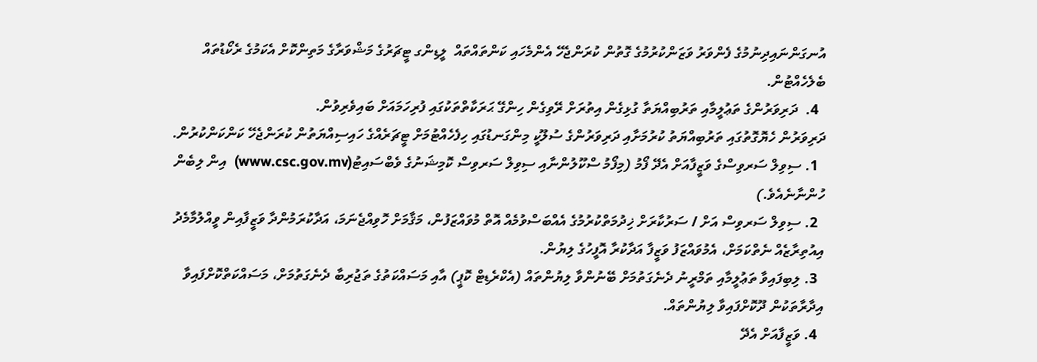އުނގަންނައިދިނުމުގެ ފެންވަރު ވަޒަންކުރުމުގެ ގޮތުން ކުރަންޖެހޭ އެންމެހައި ކަންތައްތައް  ލީޑިންގ ޓީޗަރުގެ މަޝްވަރާގެ މަތިންކޮށް އެކަމުގެ ރެކޯޑުތައް ބެލެހެއްޓުން.
  4.  ދަރިވަރުންގެ ތަޢުލީމާއި ތަރުބިއްޔަތާ ގުޅިގެން އިތުރަށް ރޭވިގެން ހިންގޭ ޙަރަކާތްތަކުގައި ފުރިހަމައަށް ބައިވެރިވުން.
ދަރިވަރުން ހެޔޮގޮތުގައި ތަރުބިއްޔަތު ކުރުމަށާއި ދަރިވަރުންގެ ސުލޫކީ މިންގަނޑުގައި ހިފެހެއްޓުމަށް ޓީޗަރެއްގެ ހައިސިއްޔަތުން ކުރަންޖެހޭ ކަންކަންކުރުން.
  1. ސިވިލް ސަރވިސްގެ ވަޒީފާއަށް އެދޭ ފޯމު (މިފޯމު ސްކޫލުންނާއި ސިވިލް ސަރވިސް ކޮމިޝަނުގެ ވެބްސައިޓު(www.csc.gov.mv)  އިން ލިބެން ހުންނާނެއެވެ.)
  2. ސިވިލް ސަރވިސް އަށް / ސަރުކާރަށް ޚިދުމަތްކުރުމުގެ އެއްބަސްވުމެއް އޮތް މުވައްޒަފުން، މަޤާމަށް ހޮވިއްޖެނަމަ، އަދާކުރަމުންދާ ވަޒީފާއިން ވީއްލުމާމެދު އިއުތިރާޒެއް ނެތްކަމަށް، އެމުވައްޒަފު ވަޒީފާ އަދާކުރާ އޮފީހުގެ ލިޔުން.
  3. ލިބިފައިވާ ތަޢުލީމާއި ތަމްރީނު ދެނެގަތުމަށް ބޭނުންވާ ލިޔުންތައް (އެކްރެޑިޓް ކޮޕީ) އާއި މަސައްކަތުގެ ތަޖުރިބާ ދެނެގަތުމަށް، މަސައްކަތްކޮށްފައިވާ އިދާރާތަކުން ދޫކޮށްފައިވާ ލިޔުންތައް.
  4. ވަޒީފާއަށް އެދޭ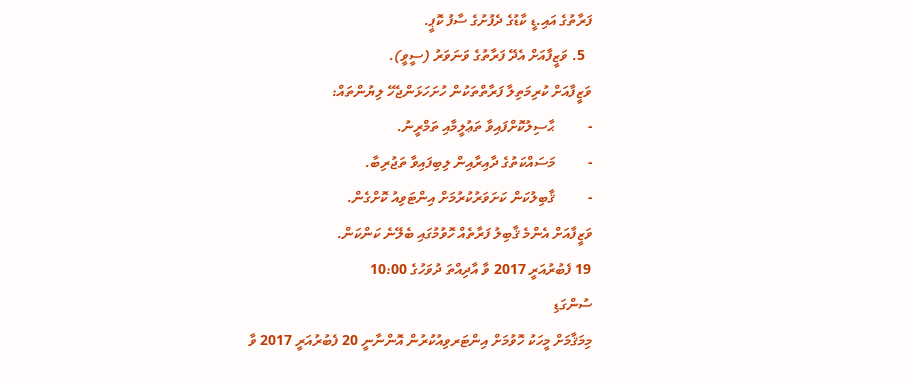ފަރާތުގެ އައި.ޑީ ކާޑުގެ ދެފުށުގެ ސާފު ކޮޕީ.
  5. ވަޒީފާއަށް އެދޭ ފަރާތުގެ ވަނަވަރު (ސީވީ).
ވަޒީފާއަށް ކުރިމަތިލާ ފަރާތްތަކުން ހުށަހަޅަންޖެހޭ ލިޔުންތައް:
-         ޙާސިލުކޮށްފައިވާ ތަޢުލީމާއި ތަމްރީނު.
-         މަސައްކަތުގެ ދާއިރާއިން ލިބިފައިވާ ތަޖުރިބާ.
-         ޤާބިލުކަން ކަށަވަރުކުރުމަށް އިންޓަވިއު ކޮށްގެން.
ވަޒީފާއަށް އެންމެ ޤާބިލު ފަރާތެއް ހޮވުމުގައި ބެލޭނެ ކަންކަން.
19 ފެބުރުއަރީ 2017 ވާ އާދިއްތަ ދުވަހުގެ 10:00
ސުންގަޑި
މިމަޤާމަށް މީހަކު ހޮވުމަށް އިންޓަރވިއުކުރުން އޮންނާނީ 20 ފެބުރުއަރީ 2017 ވާ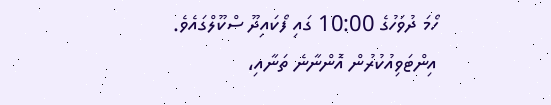ހޯމަ ދުވަހުގެ 10:00 ގައި ފޯކައިދޫ ސްކޫލްގައެވެ.
އިންޓަވިއުކުރުން އޮންނާނެ ތަނާއި،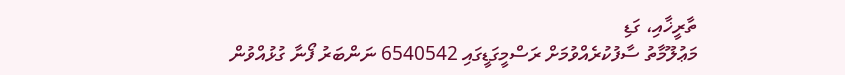ތާރީޚާއި، ގަޑި
މަޢުލޫމާތު ސާފުކުރެއްވުމަށް ރަސްމީގަޑީގައި 6540542 ނަންބަރު ފޯނާ ގުޅުއްވުން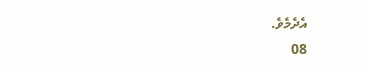އެދެމެވެ.
08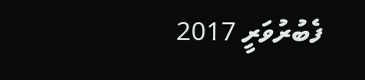ފެބުރުވަރީ 2017